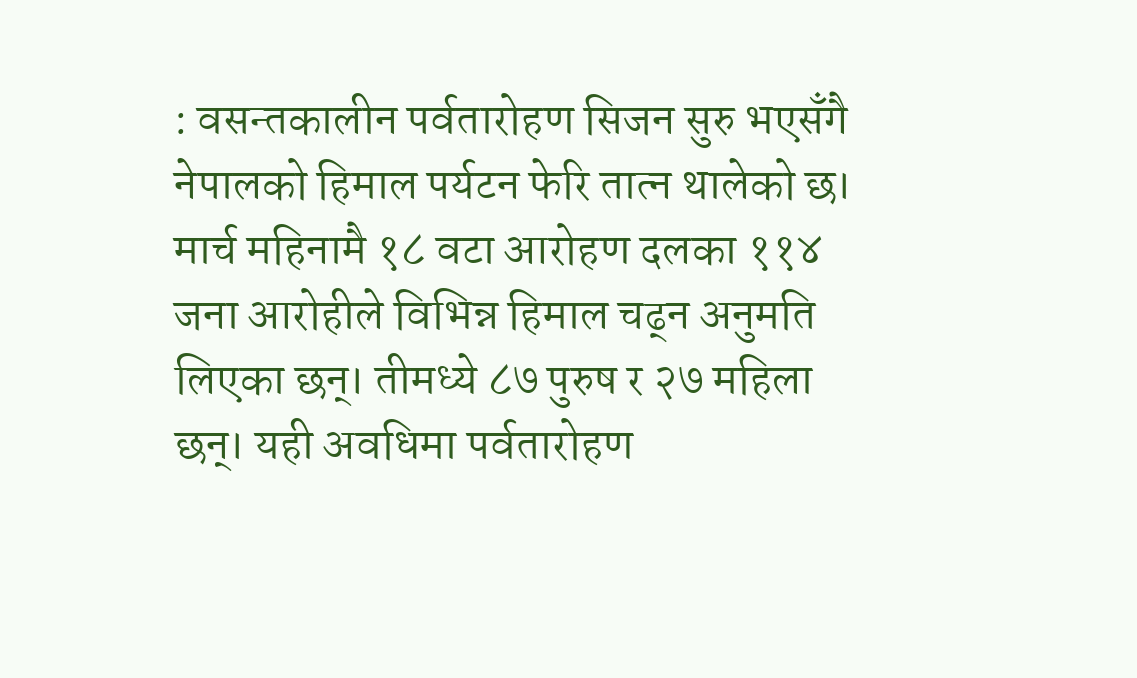: वसन्तकालीन पर्वतारोहण सिजन सुरु भएसँगै नेपालको हिमाल पर्यटन फेरि तात्न थालेको छ। मार्च महिनामै १८ वटा आरोहण दलका ११४ जना आरोहीले विभिन्न हिमाल चढ्न अनुमति लिएका छन्। तीमध्ये ८७ पुरुष र २७ महिला छन्। यही अवधिमा पर्वतारोहण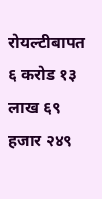रोयल्टीबापत ६ करोड १३ लाख ६९ हजार २४९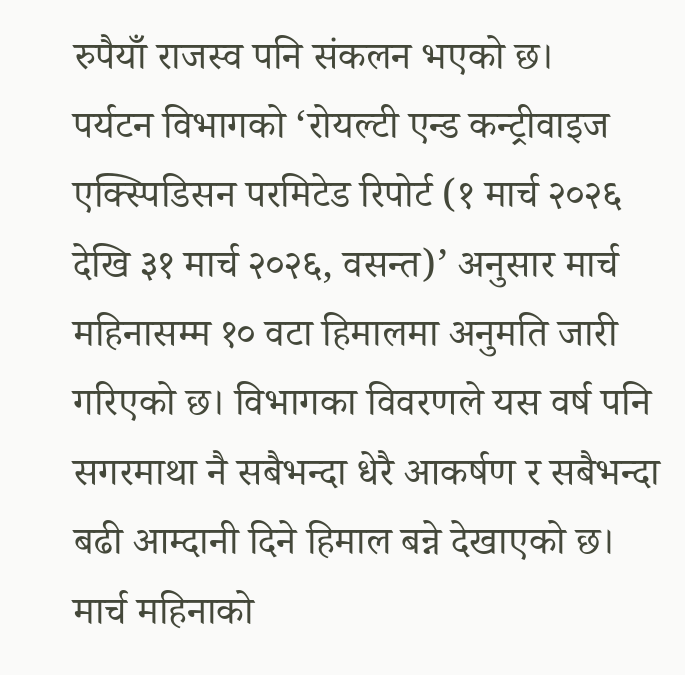रुपैयाँ राजस्व पनि संकलन भएको छ।
पर्यटन विभागको ‘रोयल्टी एन्ड कन्ट्रीवाइज एक्स्पिडिसन परमिटेड रिपोर्ट (१ मार्च २०२६ देखि ३१ मार्च २०२६, वसन्त)’ अनुसार मार्च महिनासम्म १० वटा हिमालमा अनुमति जारी गरिएको छ। विभागका विवरणले यस वर्ष पनि सगरमाथा नै सबैभन्दा धेरै आकर्षण र सबैभन्दा बढी आम्दानी दिने हिमाल बन्ने देखाएको छ।
मार्च महिनाको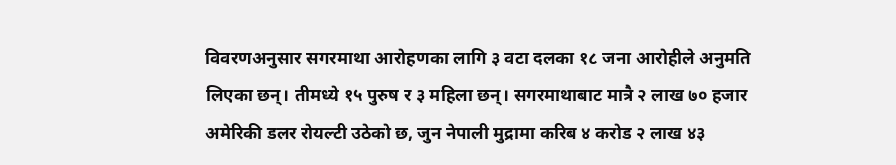विवरणअनुसार सगरमाथा आरोहणका लागि ३ वटा दलका १८ जना आरोहीले अनुमति लिएका छन्। तीमध्ये १५ पुरुष र ३ महिला छन्। सगरमाथाबाट मात्रै २ लाख ७० हजार अमेरिकी डलर रोयल्टी उठेको छ, जुन नेपाली मुद्रामा करिब ४ करोड २ लाख ४३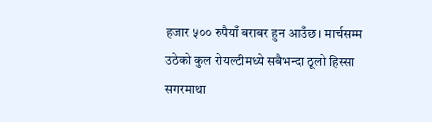हजार ५०० रुपैयाँ बराबर हुन आउँछ। मार्चसम्म उठेको कुल रोयल्टीमध्ये सबैभन्दा ठूलो हिस्सा सगरमाथा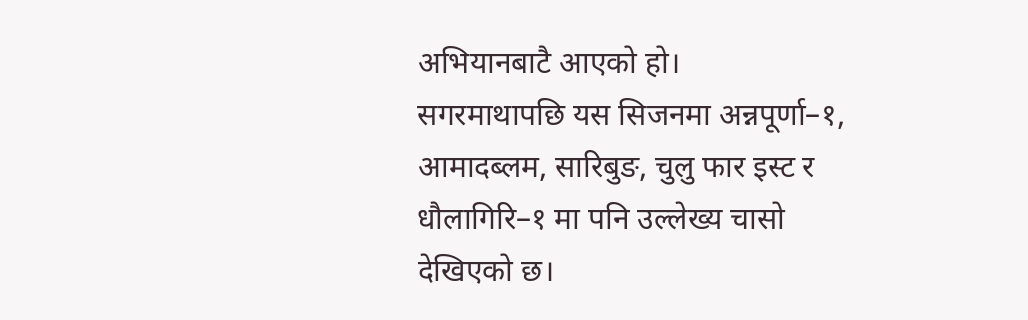अभियानबाटै आएको हो।
सगरमाथापछि यस सिजनमा अन्नपूर्णा–१, आमादब्लम, सारिबुङ, चुलु फार इस्ट र धौलागिरि–१ मा पनि उल्लेख्य चासो देखिएको छ।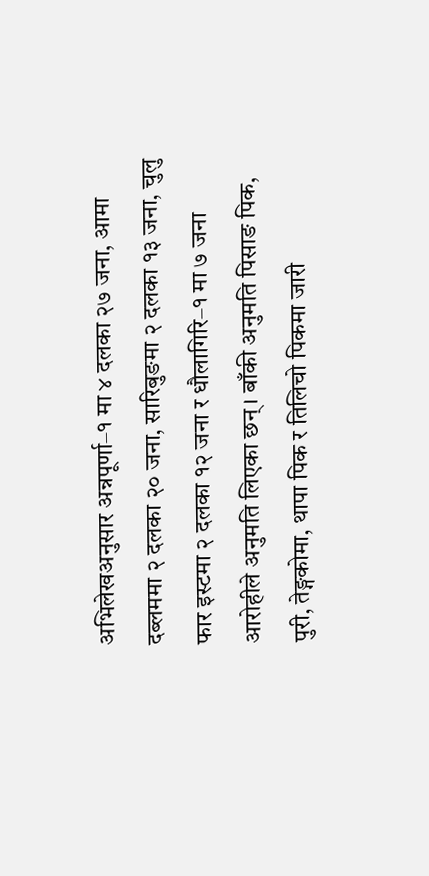अभिलेखअनुसार अन्नपूर्णा–१ मा ४ दलका २७ जना, आमा दब्लममा २ दलका २० जना, सारिबुङमा २ दलका १३ जना, चुलु फार इस्टमा २ दलका १२ जना र धौलागिरि–१ मा ७ जना आरोहीले अनुमति लिएका छन्। बाँकी अनुमति पिसाङ पिक, पुरी, तेङ्गकोमा, थापा पिक र तिलिचो पिकमा जारी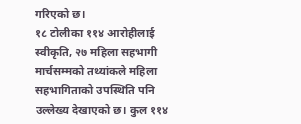गरिएको छ।
१८ टोलीका ११४ आरोहीलाई स्वीकृति, २७ महिला सहभागी
मार्चसम्मको तथ्यांकले महिला सहभागिताको उपस्थिति पनि उल्लेख्य देखाएको छ। कुल ११४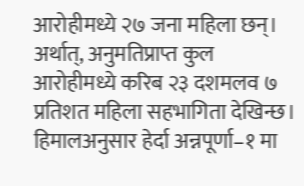आरोहीमध्ये २७ जना महिला छन्। अर्थात्, अनुमतिप्राप्त कुल आरोहीमध्ये करिब २३ दशमलव ७ प्रतिशत महिला सहभागिता देखिन्छ। हिमालअनुसार हेर्दा अन्नपूर्णा–१ मा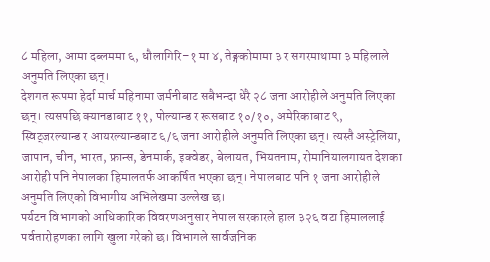८ महिला, आमा दब्लममा ६, धौलागिरि–१ मा ४, तेङ्गकोमामा ३ र सगरमाथामा ३ महिलाले अनुमति लिएका छन्।
देशगत रूपमा हेर्दा मार्च महिनामा जर्मनीबाट सबैभन्दा धेरै २८ जना आरोहीले अनुमति लिएका छन्। त्यसपछि क्यानडाबाट ११, पोल्यान्ड र रूसबाट १०/१०, अमेरिकाबाट ९, स्विट्जरल्यान्ड र आयरल्यान्डबाट ६/६ जना आरोहीले अनुमति लिएका छन्। त्यस्तै अस्ट्रेलिया, जापान, चीन, भारत, फ्रान्स, डेनमार्क, इक्वेडर, बेलायत, भियतनाम, रोमानियालगायत देशका आरोही पनि नेपालका हिमालतर्फ आकर्षित भएका छन्। नेपालबाट पनि १ जना आरोहीले अनुमति लिएको विभागीय अभिलेखमा उल्लेख छ।
पर्यटन विभागको आधिकारिक विवरणअनुसार नेपाल सरकारले हाल ३२६ वटा हिमाललाई पर्वतारोहणका लागि खुला गरेको छ। विभागले सार्वजनिक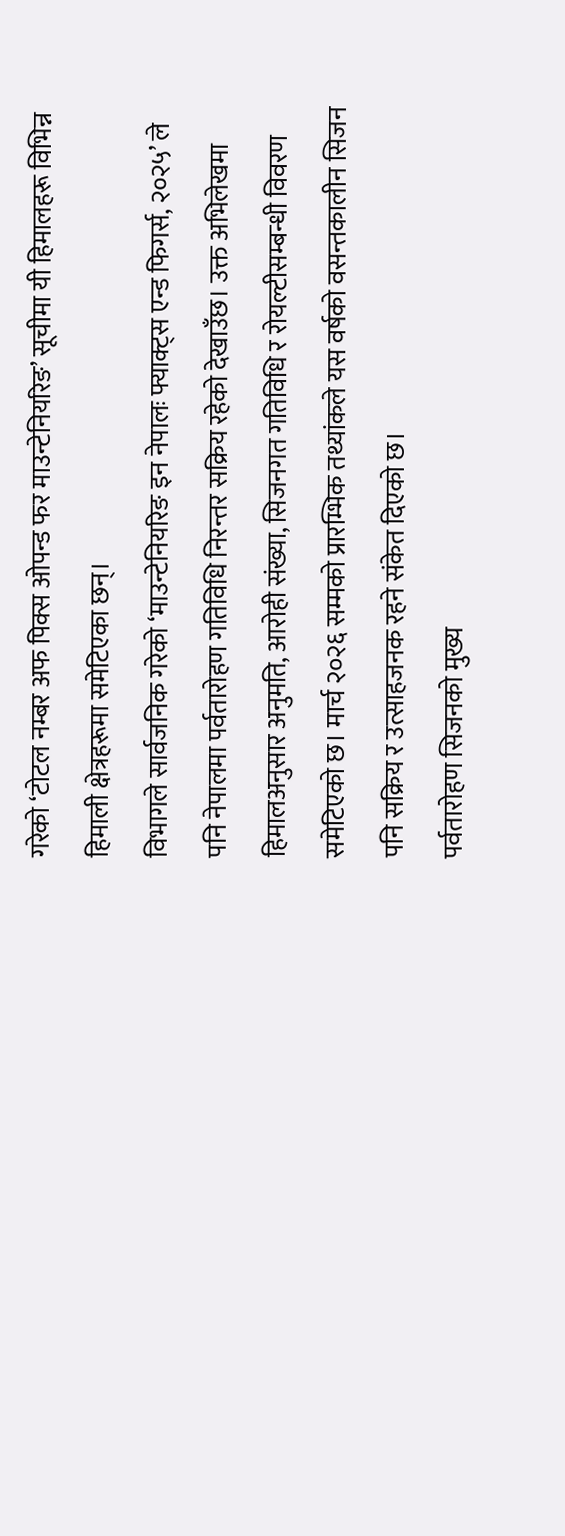गरेको ‘टोटल नम्बर अफ पिक्स ओपन्ड फर माउन्टेनियरिङ’ सूचीमा यी हिमालहरू विभिन्न हिमाली क्षेत्रहरूमा समेटिएका छन्।
विभागले सार्वजनिक गरेको ‘माउन्टेनियरिङ इन नेपालः फ्याक्ट्स एन्ड फिगर्स, २०२५’ ले पनि नेपालमा पर्वतारोहण गतिविधि निरन्तर सक्रिय रहेको देखाउँछ। उक्त अभिलेखमा हिमालअनुसार अनुमति, आरोही संख्या, सिजनगत गतिविधि र रोयल्टीसम्बन्धी विवरण समेटिएको छ। मार्च २०२६ सम्मको प्रारम्भिक तथ्यांकले यस वर्षको वसन्तकालीन सिजन पनि सक्रिय र उत्साहजनक रहने संकेत दिएको छ।
पर्वतारोहण सिजनको मुख्य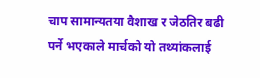चाप सामान्यतया वैशाख र जेठतिर बढी पर्ने भएकाले मार्चको यो तथ्यांकलाई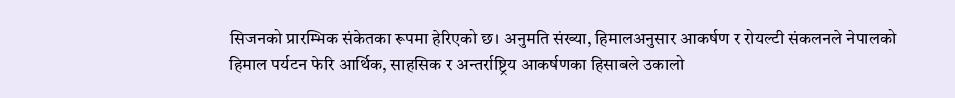सिजनको प्रारम्भिक संकेतका रूपमा हेरिएको छ। अनुमति संख्या, हिमालअनुसार आकर्षण र रोयल्टी संकलनले नेपालको हिमाल पर्यटन फेरि आर्थिक, साहसिक र अन्तर्राष्ट्रिय आकर्षणका हिसाबले उकालो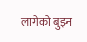लागेको बुझ्न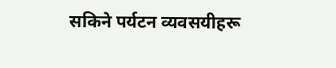सकिने पर्यटन व्यवसयीहरू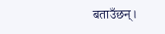बताउँछन्।